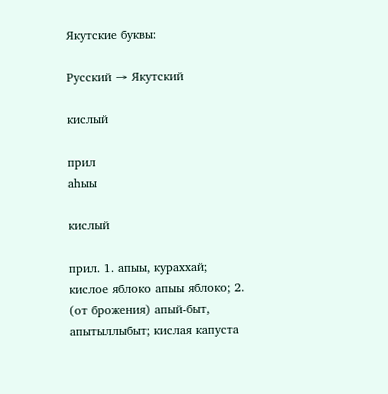Якутские буквы:

Русский → Якутский

кислый

прил
аһыы

кислый

прил. 1. апыы, кураххай; кислое яблоко апыы яблоко; 2. (от брожения) апый-быт, апытыллыбыт; кислая капуста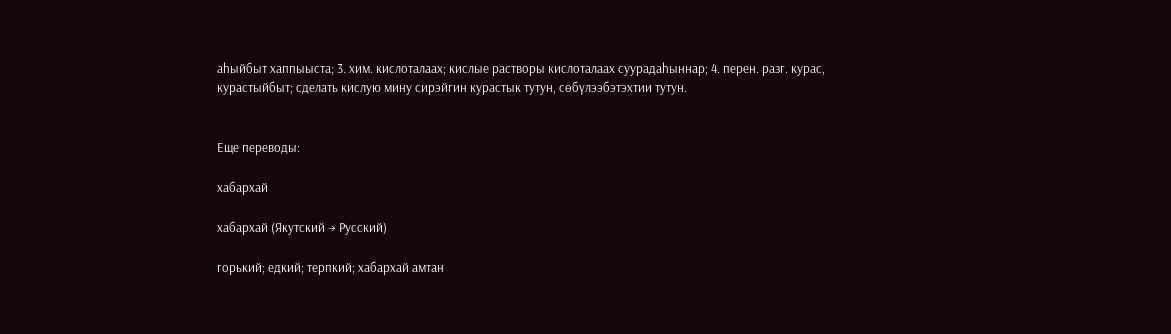аһыйбыт хаппыыста; 3. хим. кислоталаах; кислые растворы кислоталаах суурадаһыннар; 4. перен. разг. курас, курастыйбыт; сделать кислую мину сирэйгин курастык тутун, сөбүлээбэтэхтии тутун.


Еще переводы:

хабархай

хабархай (Якутский → Русский)

горький; едкий; терпкий; хабархай амтан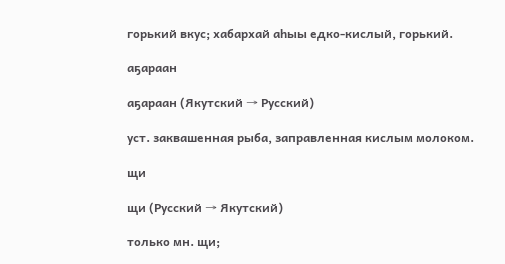горький вкус; хабархай аһыы едко-кислый, горький.

аҕараан

аҕараан (Якутский → Русский)

уст. заквашенная рыба, заправленная кислым молоком.

щи

щи (Русский → Якутский)

только мн. щи;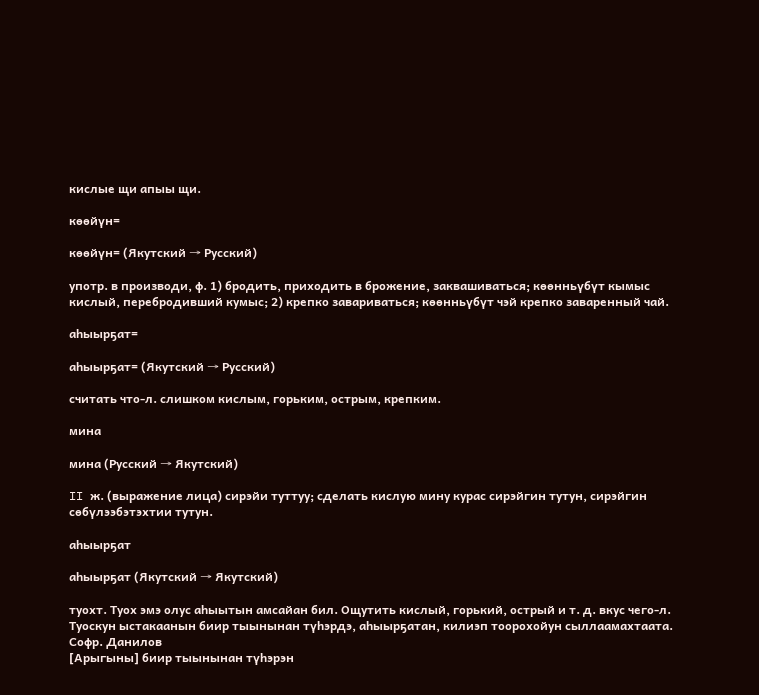кислые щи апыы щи.

көөйүн=

көөйүн= (Якутский → Русский)

употр. в производи, ф. 1) бродить, приходить в брожение, заквашиваться; көөнньүбүт кымыс кислый, перебродивший кумыс; 2) крепко завариваться; көөнньүбүт чэй крепко заваренный чай.

аһыырҕат=

аһыырҕат= (Якутский → Русский)

считать что-л. слишком кислым, горьким, острым, крепким.

мина

мина (Русский → Якутский)

II ж. (выражение лица) сирэйи туттуу; сделать кислую мину курас сирэйгин тутун, сирэйгин сөбүлээбэтэхтии тутун.

аһыырҕат

аһыырҕат (Якутский → Якутский)

туохт. Туох эмэ олус аһыытын амсайан бил. Ощутить кислый, горький, острый и т. д. вкус чего-л.
Туоскун ыстакаанын биир тыынынан түһэрдэ, аһыырҕатан, килиэп тоорохойун сыллаамахтаата. Софр. Данилов
[Арыгыны] биир тыынынан түһэрэн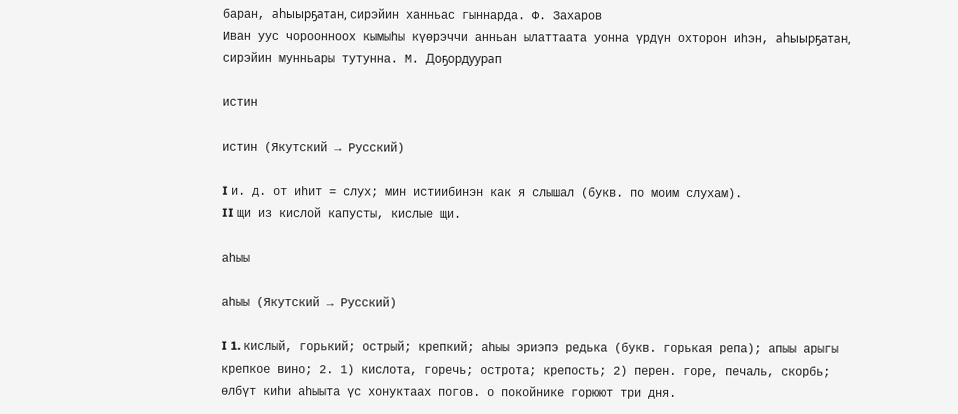баран, аһыырҕатан, сирэйин ханньас гыннарда. Ф. Захаров
Иван уус чороонноох кымыһы күөрэччи анньан ылаттаата уонна үрдүн охторон иһэн, аһыырҕатан, сирэйин мунньары тутунна. М. Доҕордуурап

истин

истин (Якутский → Русский)

I и. д. от иһит = слух; мин истиибинэн как я слышал (букв. по моим слухам).
II щи из кислой капусты, кислые щи.

аһыы

аһыы (Якутский → Русский)

I 1. кислый, горький; острый; крепкий; аһыы эриэпэ редька (букв. горькая репа); апыы арыгы крепкое вино; 2. 1) кислота, горечь; острота; крепость; 2) перен. горе, печаль, скорбь; өлбүт киһи аһыыта үс хонуктаах погов. о покойнике горюют три дня.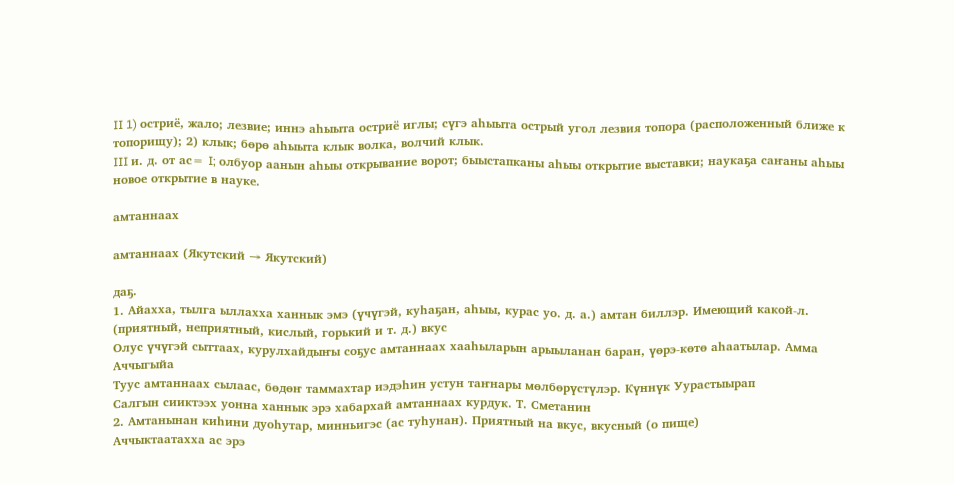II 1) остриё, жало; лезвие; иннэ аһыыта остриё иглы; сүгэ аһыыта острый угол лезвия топора (расположенный ближе к топорищу); 2) клык; бөрө аһыыта клык волка, волчий клык.
III и. д. от ас= I; олбуор аанын аһыы открывание ворот; быыстапканы аһыы открытие выставки; наукаҕа саҥаны аһыы новое открытие в науке.

амтаннаах

амтаннаах (Якутский → Якутский)

даҕ.
1. Айахха, тылга ыллахха ханнык эмэ (үчүгэй, куһаҕан, аһыы, курас уо. д. а.) амтан биллэр. Имеющий какой-л. (приятный, неприятный, кислый, горький и т. д.) вкус
Олус үчүгэй сыттаах, курулхайдыҥы соҕус амтаннаах хааһыларын арыыланан баран, үөрэ-көтө аһаатылар. Амма Аччыгыйа
Туус амтаннаах сылаас, бөдөҥ таммахтар иэдэһин устун таҥнары мөлбөрүстүлэр. Күннүк Уурастыырап
Салгын сииктээх уонна ханнык эрэ хабархай амтаннаах курдук. Т. Сметанин
2. Амтанынан киһини дуоһутар, минньигэс (ас туһунан). Приятный на вкус, вкусный (о пище)
Аччыктаатахха ас эрэ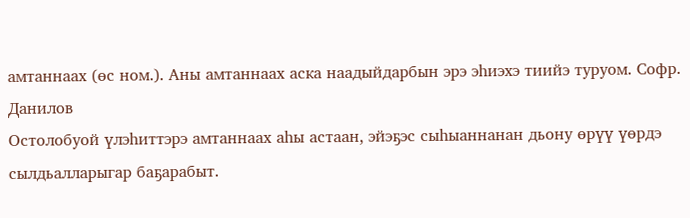амтаннаах (өс ном.). Аны амтаннаах аска наадыйдарбын эрэ эһиэхэ тиийэ туруом. Софр. Данилов
Остолобуой үлэһиттэрэ амтаннаах аһы астаан, эйэҕэс сыһыаннанан дьону өрүү үөрдэ сылдьалларыгар баҕарабыт.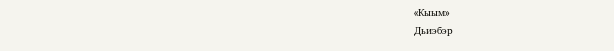«Кыым»
Дьиэбэр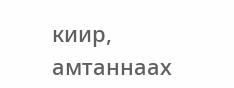киир, амтаннаах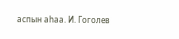аспын аһаа. И. Гоголев